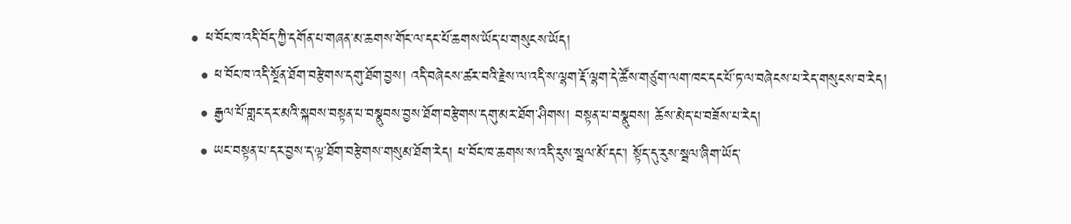• ཕ་བོང་ཁ་འདི་བོད་ཀྱི་དགོན་པ་གཞན་མ་ཆགས་གོང་ལ་དང་པོ་ཆགས་ཡོད་པ་གསུངས་ཡོད།
  • ཕ་བོང་ཁ་འདི་སྔོན་ཐོག་བརྩེགས་དགུ་ཐོག་བྱས། འདི་བཞེངས་ཚར་བའི་རྗེས་ལ་འདི་ས་ལྷག་རྡོ་ལྷག་དེ་ཚོས་གཙུག་ལག་ཁང་དང་པོ་ཏ་ལ་བཞེངས་པ་རེད་གསུངས་བ་རེད།
  • རྒྱལ་པོ་གླང་དར་མའི་སྐབས་བསྟན་པ་བསྣུབས་བྱས་ཐོག་བརྩེགས་དགུ་མར་ཐོག་ཤིགས། བསྟན་པ་བསྣུབས། ཆོས་མེད་པ་བཟོས་པ་རེད།
  • ཡང་བསྟན་པ་དར་བྱས་ད་ལྟ་ཐོག་བརྩེགས་གསུམ་ཐོག་རེད། ཕ་བོང་ཁ་ཆགས་ས་འདི་རུས་སྦལ་མོ་དང་། སྟོད་དུ་རུས་སྦལ་ཞིག་ཡོད་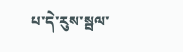པ་དེ་རུས་སྦལ་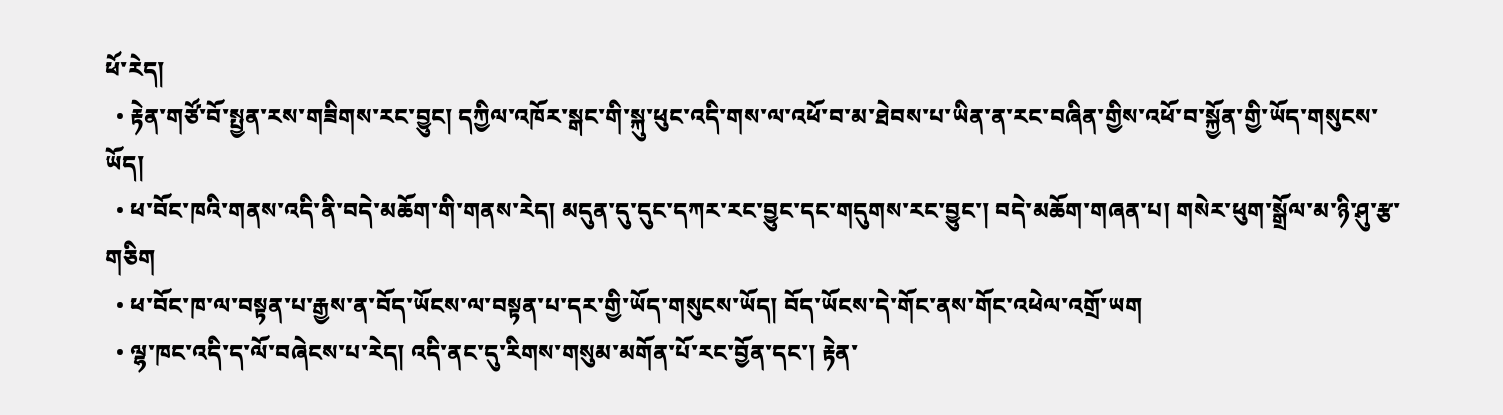ཕོ་རེད།
  • རྟེན་གཙོ་བོ་སྤྱན་རས་གཟིགས་རང་བྱུང། དཀྱིལ་འཁོར་སྒང་གི་སྐུ་ཕུང་འདི་གས་ལ་འཕོ་བ་མ་ཐེབས་པ་ཡིན་ན་རང་བཞིན་གྱིས་འཕོ་བ་སྐྱོན་གྱི་ཡོད་གསུངས་ཡོད།
  • ཕ་བོང་ཁའི་གནས་འདི་ནི་བདེ་མཆོག་གི་གནས་རེད། མདུན་དུ་དུང་དཀར་རང་བྱུང་དང་གདུགས་རང་བྱུང་། བདེ་མཆོག་གཞན་པ། གསེར་ཕུག་སྒྲོལ་མ་ཉི་ཤུ་རྩ་གཅིག
  • ཕ་བོང་ཁ་ལ་བསྟན་པ་རྒྱས་ན་བོད་ཡོངས་ལ་བསྟན་པ་དར་གྱི་ཡོད་གསུངས་ཡོད། བོད་ཡོངས་དེ་གོང་ནས་གོང་འཕེལ་འགྲོ་ཡག
  • ལྷ་ཁང་འདི་ད་ལོ་བཞེངས་པ་རེད། འདི་ནང་དུ་རིགས་གསུམ་མགོན་པོ་རང་བྱོན་དང་། རྟེན་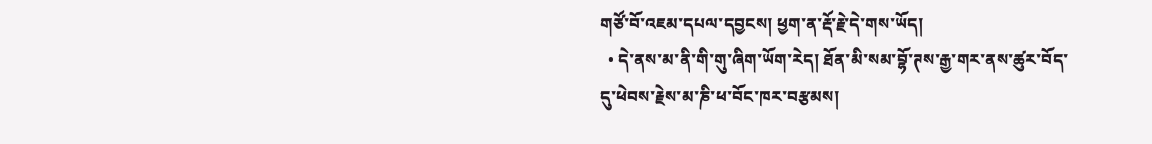གཙོ་བོ་འཇམ་དཔལ་དབྱངས། ཕྱག་ན་རྡོ་རྗེ་དེ་གས་ཡོད།
  • དེ་ནས་མ་ནི་གི་གུ་ཞིག་ཡོག་རེད། ཐོན་མི་སམ་བྷོ་ཊས་རྒྱ་གར་ནས་ཚུར་བོད་དུ་ཕེབས་རྗེས་མ་ཎི་ཕ་བོང་ཁར་བརྩམས།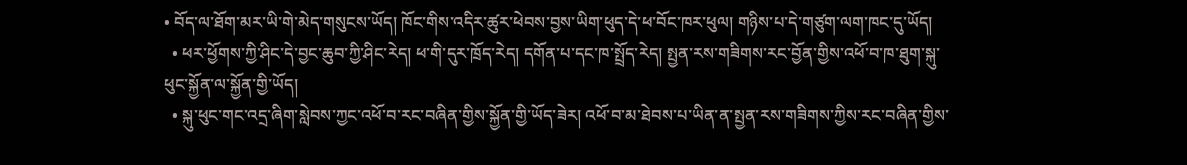• བོད་ལ་ཐོག་མར་ཡི་གེ་མེད་གསུངས་ཡོད། ཁོང་གིས་འདིར་ཚུར་ཕེབས་བྱས་ཡིག་ཕུད་དེ་ཕ་བོང་ཁར་ཕུལ། གཉིས་པ་དེ་གཙུག་ལག་ཁང་དུ་ཡོད།
  • ཕར་ཕྱོགས་ཀྱི་ཤིང་དེ་བྱང་ཆུབ་ཀྱི་ཤིང་རེད། ཕ་གི་དུར་ཁྲོད་རེད། དགོན་པ་དང་ཁ་སྤྲོད་རེད། སྤྱན་རས་གཟིགས་རང་བྱོན་གྱིས་འཕོ་བ་ཁ་ཐུག་སྐུ་ཕུང་སྐྱོན་ལ་སྐྱོན་གྱི་ཡོད།
  • སྐུ་ཕུང་གང་འདྲ་ཞིག་སླེབས་ཀྱང་འཕོ་བ་རང་བཞིན་གྱིས་སྐྱོན་གྱི་ཡོད་ཟེར། འཕོ་བ་མ་ཐེབས་པ་ཡིན་ན་སྤྱན་རས་གཟིགས་ཀྱིས་རང་བཞིན་གྱིས་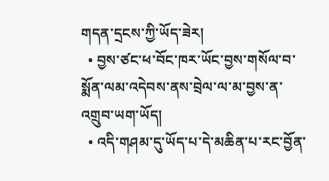གདན་དྲངས་ཀྱི་ཡོད་ཟེར།
  • བྱས་ཙང་ཕ་བོང་ཁར་ཡོང་བྱས་གསོལ་བ་སྨོན་ལམ་འདེབས་ནས་བྲེལ་ལ་མ་བྱས་ན་འགྲུབ་ཡག་ཡོད།
  • འདི་གཤམ་དུ་ཡོད་པ་དེ་མཆིན་པ་རང་བྱོན་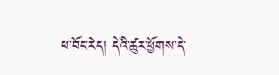ཕ་བོང་རེད། དེའི་ཚུར་ཕྱོགས་དེ་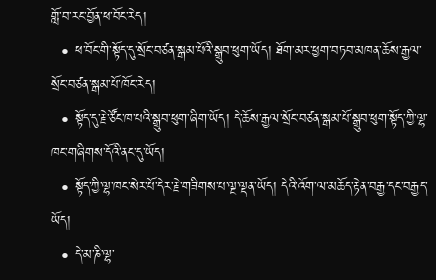གློ་བ་རང་བྱོན་ཕ་བོང་རེད།
  • ཕ་བོང་གི་སྟོད་དུ་སྲོང་བཙན་སྒམ་པོའི་སྒྲུབ་ཕུག་ཡོད། ཐོག་མར་ཕྱག་བཏབ་མཁན་ཆོས་རྒྱལ་སྲོང་བཙན་སྒམ་པོ་ཁོང་རེད།
  • སྟོད་དུ་རྗེ་ཙོང་ཁ་པའི་སྒྲུབ་ཕུག་ཞིག་ཡོད། དེ་ཆོས་རྒྱལ་སྲོང་བཙན་སྒམ་པོ་སྒྲུབ་ཕུག་སྟོད་ཀྱི་ལྷ་ཁང་གཞིགས་དོའི་ནང་དུ་ཡོད།
  • སྟོད་ཀྱི་ལྷ་ཁང་སེར་པོ་དེར་རྗེ་གཟིགས་པ་ལྔ་ལྡན་ཡོད། དེའི་འོག་ལ་མཆོད་རྟེན་བརྒྱ་དང་བརྒྱད་ཡོད།
  • དེ་མ་ཎི་ལྷ་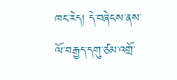ཁང་རེད། དེ་བཞེངས་ནས་ལོ་བརྒྱད་དགུ་ཙམ་འགྲོ་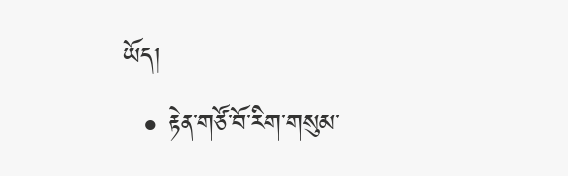ཡོད།
  • རྟེན་གཙོ་བོ་རིག་གསུམ་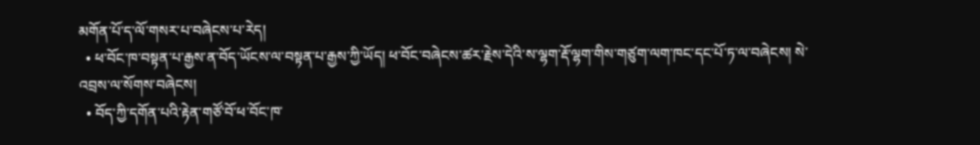མགོན་པོ་ད་ལོ་གསར་པ་བཞེངས་པ་རེད།
  • ཕ་བོང་ཁ་བསྟན་པ་རྒྱས་ན་བོད་ཡོངས་ལ་བསྟན་པ་རྒྱས་ཀྱི་ཡོད། ཕ་བོང་བཞེངས་ཚར་རྗེས་དེའི་ས་ལྷག་རྡོ་ལྷག་གིས་གཙུག་ལག་ཁང་དང་པོ་ཏ་ལ་བཞེངས། སེ་འབྲས་ལ་སོགས་བཞེངས།
  • བོད་ཀྱི་དགོན་པའི་རྟེན་གཙོ་བོ་ཕ་བོང་ཁ་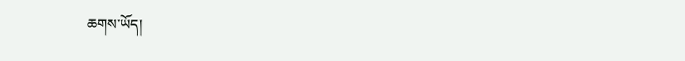ཆགས་ཡོད།